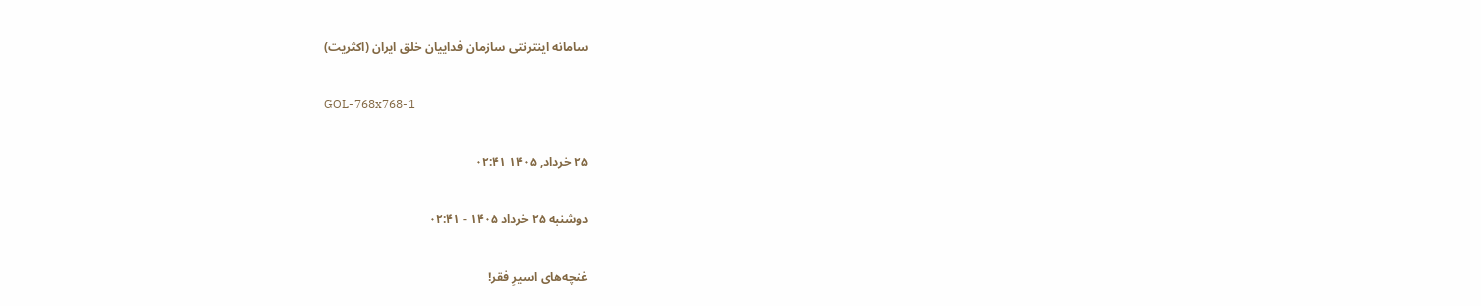سامانه اینترنتی سازمان فداییان خلق ایران (اکثریت)

GOL-768x768-1

۲۵ خرداد, ۱۴۰۵ ۰۲:۴۱

دوشنبه ۲۵ خرداد ۱۴۰۵ - ۰۲:۴۱

غنچه‌های اسیرِ فقر!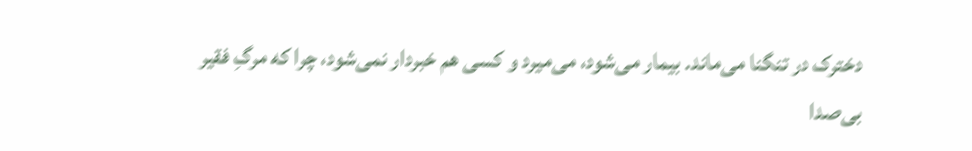دخترک در تنگنا می‌ماند. بیمار می‌شود، می‌میرد و‌ کسی هم خبردار نمی‌شود، چرا که مرگِ فقیر بی‌صدا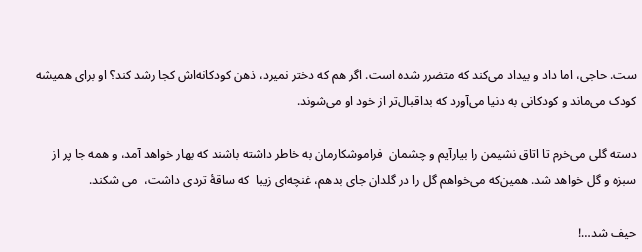ست. حاجی، اما داد و بیداد می‌کند که متضرر شده است. اگر هم که دختر نمیرد، ذهن کودکانه‌اش کجا رشد کند؟ او برای همیشه کودک می‌ماند و کودکانی به دنیا می‌آورد که بداقبال‌تر از خود او می‌شوند.

دسته گلی می‌خرم تا اتاق نشیمن را بیارآیم و چشمان  فراموشکارمان به خاطر داشته باشند که بهار خواهد آمد، و همه جا پر از سبزه و گل خواهد شد. همین‌که می‌خواهم گل را در گلدان جای بدهم، غنچه‌ای زیبا  که ساقۀ تردی داشت،  می شکند.

حیف شد…!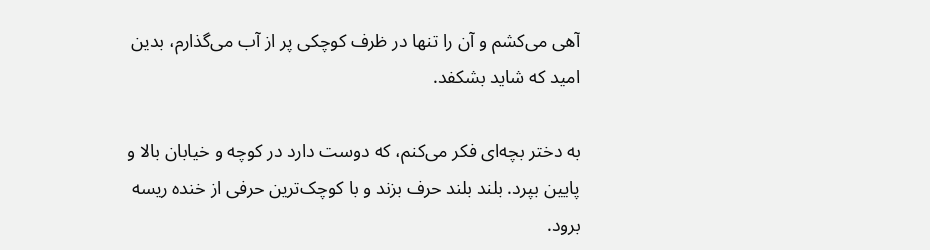آهی می‌کشم و آن را تنها در ظرف کوچکی پر از آب می‌گذارم، بدین امید که شاید بشکفد.

به دختر بچه‌ای فکر می‌کنم، که دوست دارد در کوچه و خیابان بالا و پایین بپرد. بلند بلند حرف بزند و با کوچک‌ترین حرفی از خنده ریسه برود.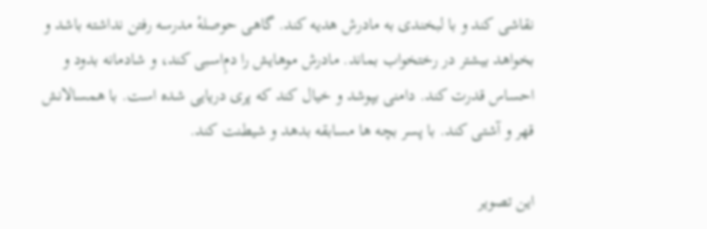نقاشی کند و با لبخندی به مادرش هدیه کند. گاهی حوصلهٔ مدرسه رفتن نداشته باشد و بخواهد بیشتر در رختخواب بماند. مادرش موهایش را دم‌ِاسبی کند، و شادمانه بدود و احساس قدرت کند. دامنی بپوشد و خیال کند که پری دریایی شده است. با همسالانش قهر و آشتی کند. با پسر بچه ها مسابقه بدهد و شیطنت کند.

این تصویر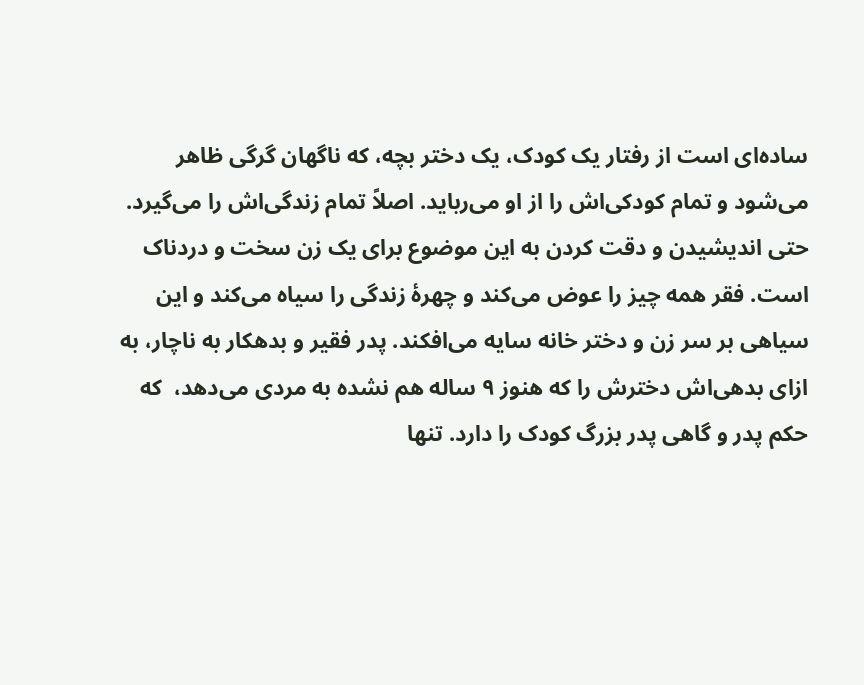ساده‌ای است از رفتار یک کودک، یک دختر بچه، که ناگهان گرگی ظاهر می‌شود و تمام کودکی‌اش را از او می‌رباید. اصلاً تمام زندگی‌اش را می‌گیرد. حتی اندیشیدن و دقت کردن به این موضوع برای یک زن سخت و دردناک است. فقر همه چیز را عوض می‌کند و چهرهٔ زندگی را سیاه می‌کند و این سیاهی بر سر زن و دختر خانه سایه می‌افکند. پدر فقیر و بدهکار به ناچار، به ازای بدهی‌اش دخترش را که هنوز ۹ ساله هم نشده به مردی می‌دهد،  که حکم پدر و گاهی پدر بزرگ کودک را دارد. تنها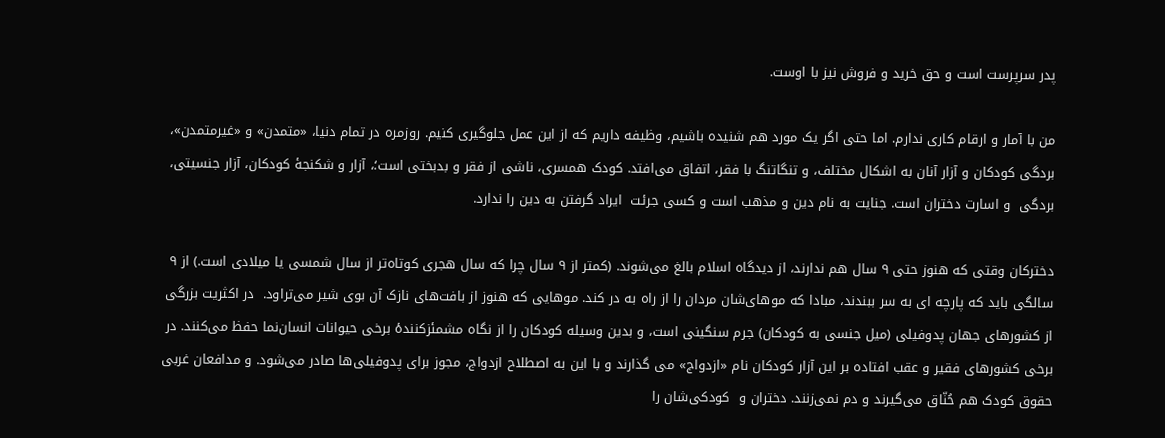پدر سرپرست است و حق خرید و فروش نیز با اوست.

من با آمار و ارقام کاری ندارم. اما حتی اگر یک مورد هم شنیده باشیم، وظیفه داریم که از این عمل جلوگیری کنیم. روزمره در تمام دنیا، «متمدن» و «غیرمتمدن»، بردگی کودکان و آزار آنان به اشکال مختلف، و تنگاتنگ با فقر، اتفاق می‌افتد. کودک همسری، ناشی از فقر و بدبختی است؛، آزار و شکنجهٔ کودکان، آزار جنسیتی، بردگی  و اسارت دختران است. جنایت به نام دین و مذهب است و کسی جرئت  ایراد گرفتن به دین را ندارد.

دخترکان وقتی که هنوز حتی ۹ سال هم ندارند، از دیدگاه اسلام بالغ می‌شوند. (کمتر از ۹ سال چرا که سال هجری کوتاه‌تر از سال شمسی یا میلادی است.) از ۹ سالگی باید که پارچه ای به سر ببندند، مبادا که موهای‌شان مردان را از راه به در کند. موهایی که هنوز از بافت‌های نازک آن بوی شیر می‌تراود.  در اکثریت بزرگی از کشورهای جهان پدوفیلی (میل جنسی به کودکان) جرم سنگینی است، و بدین وسیله کودکان را از نگاه مشمئزکنندهٔ برخی حیوانات انسان‌نما حفظ می‌کنند. در برخی کشورهای فقیر و عقب افتاده بر این آزار کودکان نام «ازدواج» می گذارند و با این به اصطلاح ازدواج، مجوز برای پدوفیلی‌ها صادر می‌شود. و مدافعان غربی حقوق کودک هم حُنّاق می‌گیرند و دم نمی‌زنند. دختران و  کودکی‌شان را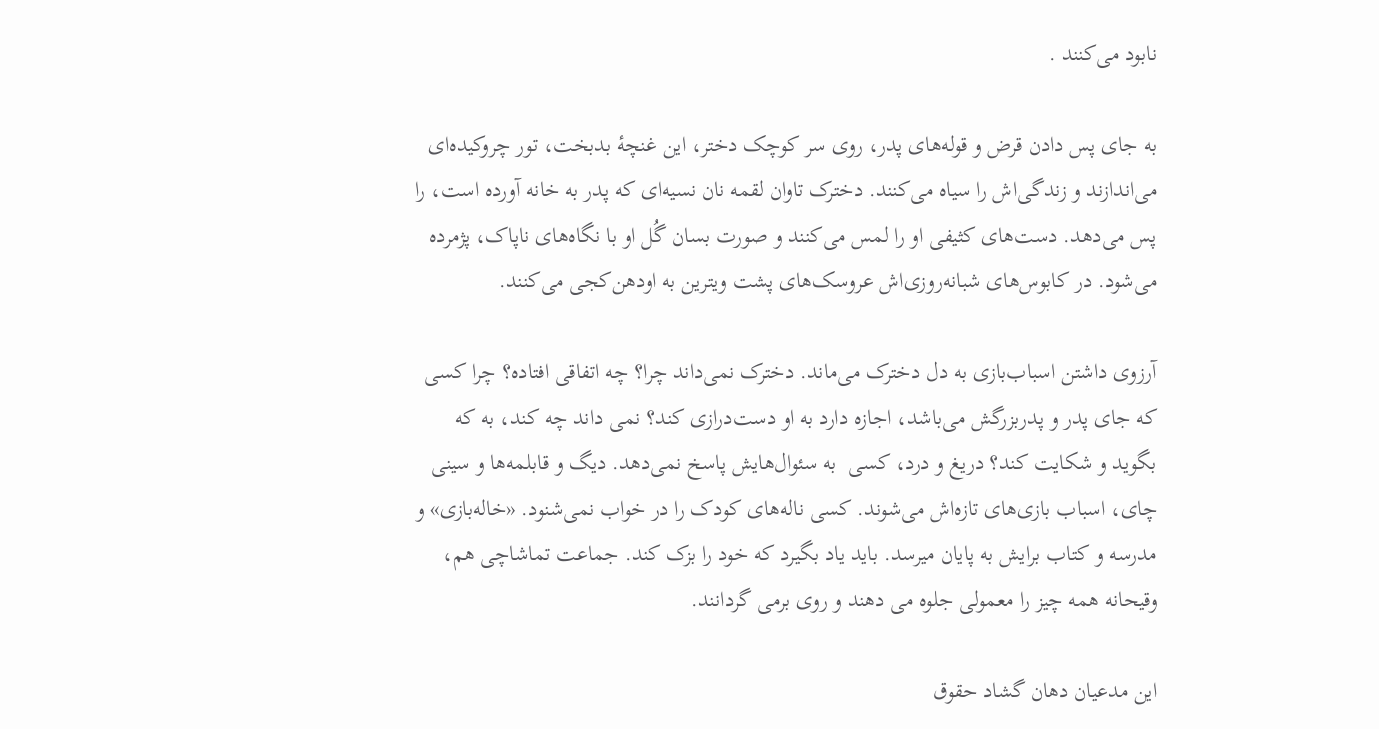نابود می‌کنند .

به جای پس دادن قرض و قوله‌های پدر، روی سر کوچک دختر، این غنچۀ بدبخت، تور چروکیده‌ای می‌اندازند و زندگی‌اش را سیاه می‌کنند. دخترک تاوان لقمه نان نسیه‌ای که پدر به خانه آورده است، را پس می‌دهد. دست‌های کثیفی او را لمس می‌کنند و صورت بسان گُل او با نگاه‌های ناپاک، پژمرده می‌شود. در کابوس‌های شبانه‌روزی‌اش عروسک‌های پشت ویترین ‌به او‌دهن‌کجی می‌کنند.

آرزوی داشتن اسباب‌بازی به دل دخترک می‌ماند. دخترک نمی‌داند چرا؟ چه اتفاقی افتاده؟ چرا کسی که جای پدر و پدربزرگش می‌باشد، اجازه دارد به او دست‌درازی کند؟ نمی داند چه کند، به که بگوید و شکایت کند؟ دریغ و درد، کسی  به سئوال‌هایش پاسخ نمی‌دهد. دیگ و قابلمه‌ها و سینی چای، اسباب بازی‌های تازه‌اش می‌شوند. کسی ناله‌های کودک را در خواب نمی‌شنود. «خاله‌بازی» و مدرسه و کتاب برایش به پایان میرسد. باید یاد بگیرد که خود را بزک کند. جماعت تماشاچی هم، وقیحانه همه چیز را معمولی جلوه می دهند و روی برمی گردانند.

این مدعیان دهان گشاد حقوق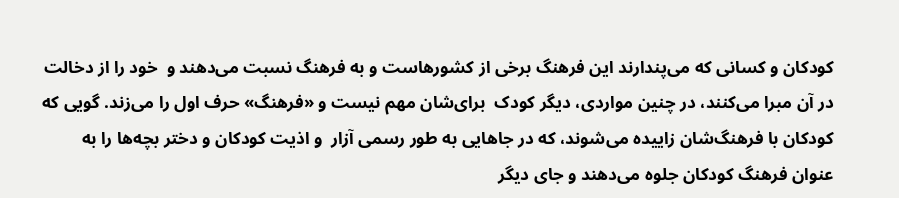کودکان و کسانی که می‌پندارند این فرهنگ برخی از کشور‌هاست و به فرهنگ نسبت می‌دهند و  خود را از دخالت در آن مبرا می‌کنند، در چنین مواردی، دیگر کودک  برای‌شان مهم نیست و «فرهنگ» حرف اول را می‌زند. گویی که کودکان با فرهنگ‌شان زاییده می‌شوند، که در جاهایی به طور رسمی آزار  و اذیت کودکان و دختر بچه‌ها را به عنوان فرهنگ کودکان جلوه می‌دهند و جای دیگر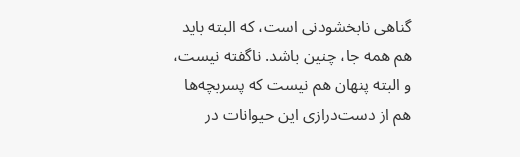گناهی نابخشودنی است، که البته باید هم‌ همه جا، چنین باشد. ناگفته نیست، و البته پنهان هم نیست که‌ پسربچه‌ها هم از دست‌درازی این حیوانات در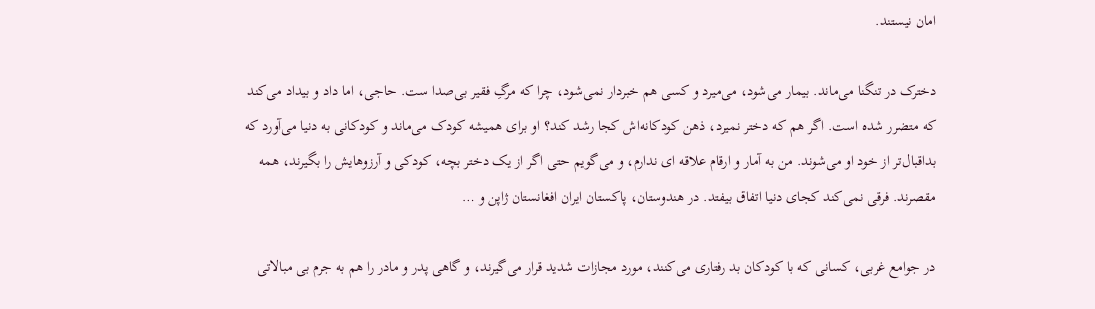امان نیستند.

دخترک در تنگنا می‌ماند. بیمار می‌شود، می‌میرد و‌ کسی هم خبردار نمی‌شود، چرا که مرگِ فقیر بی‌صدا ست. حاجی، اما داد و بیداد می‌کند که متضرر شده است. اگر هم که دختر نمیرد، ذهن کودکانه‌اش کجا رشد کند؟ او برای همیشه کودک می‌ماند و کودکانی به دنیا می‌آورد که بداقبال‌تر از خود او می‌شوند. من به آمار و ارقام علاقه ای ندارم، و می‌گویم حتی اگر از یک دختر بچه، کودکی و آرزوهایش را بگیرند، همه مقصرند. فرقی نمی‌کند کجای دنیا اتفاق بیفتد. در هندوستان‌‌‌‌‌‌‌‌‌‌‌‌‌‌‌‌‌‌‌‌‌‌‌‌‌‌‌‌‌‌‌‌‌‌‌‌‌‌‌‌‌‌‌‌‌‌‌‌‌‌‌‌‌‌‌‌‌‌‌‌‌‌‌‌‌‌‌‌‌‌‌‌‌‌‌‌‌‌‌‌‌‌‌‌‌‌‌‌‌‌‌‌‌، پاکستان ایران افغانستان ژاپن و …

در جوامع غربی، کسانی که با کودکان بد رفتاری می‌کنند، مورد مجازات شدید قرار می‌گیرند، و گاهی پدر و مادر را هم به جرم بی مبالاتی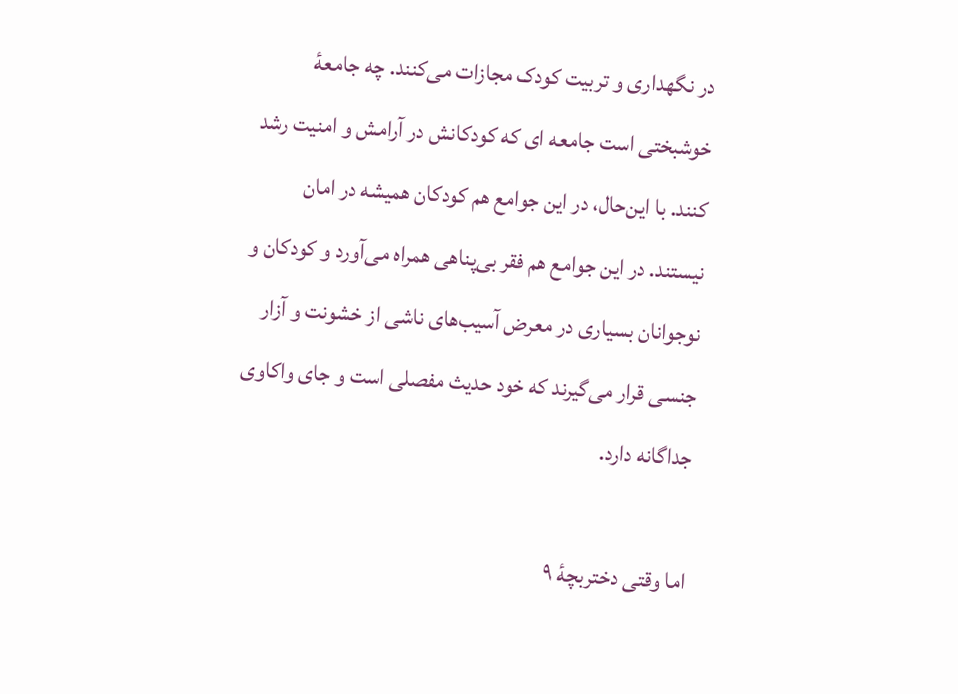در نگهداری و تربیت کودک مجازات می‌کنند. چه جامعهٔ خوشبختی است جامعه ای که کودکانش در آرامش و امنیت رشد کنند. با این‌حال، در این جوامع هم کودکان همیشه در امان نیستند. در این جوامع هم فقر بی‌پناهی همراه می‌آورد و کودکان و نوجوانان بسیاری در معرض آسیب‌های ناشی از خشونت و آزار جنسی قرار می‌گیرند که خود حدیث مفصلی است و جای واکاوی جداگانه دارد.

اما وقتی دختربچۀ ۹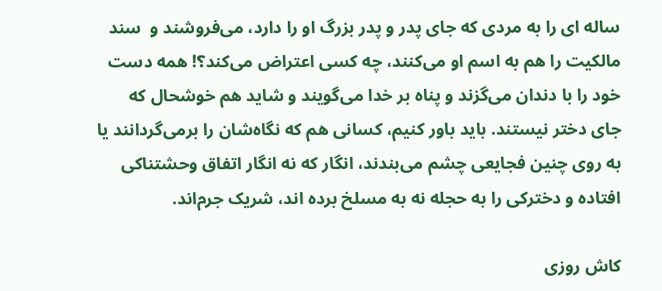ساله ای را به مردی که جای پدر و پدر بزرگ او را دارد، می‌فروشند و  سند مالکیت را هم به اسم او می‌کنند، چه کسی اعتراض می‌کند؟! همه دست خود را با دندان می‌گزند و پناه بر خدا می‌گویند و شاید هم خوشحال که جای دختر نیستند. باید باور کنیم، کسانی هم که نگاه‌شان را برمی‌گردانند یا به روی چنین فجایعی چشم می‌بندند، انگار که نه انگار اتفاق وحشتناکی افتاده و دخترکی را به حجله نه به مسلخ برده اند، شریک جرم‌اند.

کاش روزی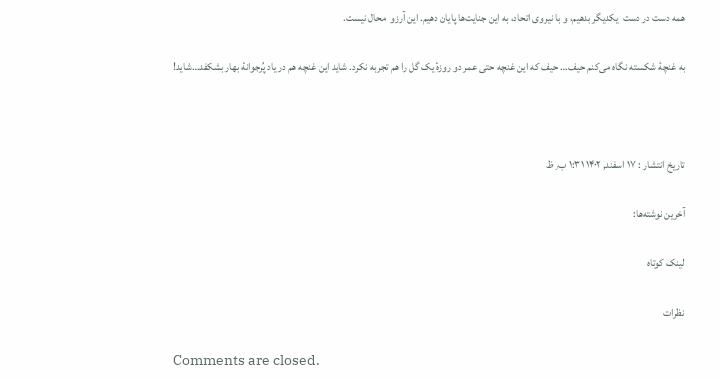همه دست در دست  یکدیگر بدهیم، و با نیروی اتحاد، به این جنایت‌ها پایان دهیم. این آرزو  محال نیست.

به غنچۀ شکسته نگاه می‌کنم حیف… حیف که این غنچه حتی عمر دو روزهٔ یک گل را هم تجربه نکرد. شاید این غنچه هم در یاد پُرجوانهٔ بهار بشکفد…شاید!



تاریخ انتشار : ۱۷ اسفند, ۱۴۰۲ ۱:۳۱ ب٫ظ

آخرین نوشته‌ها:

لینک کوتاه

نظرات

Comments are closed.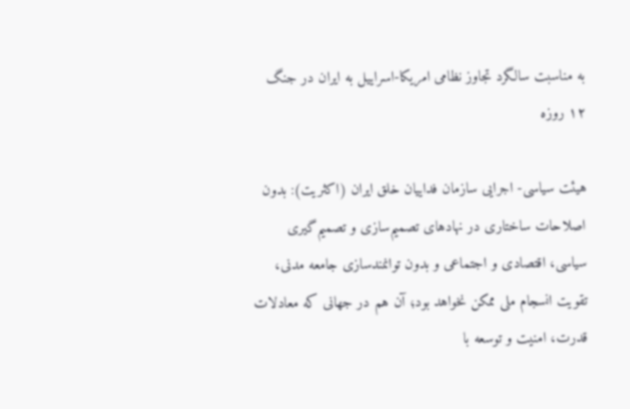به مناسبت سالگرد تجاوز نظامی امریکا-اسراییل به ایران در جنگ ۱۲ روزه

هیئت سیاسی- اجرایی سازمان فداییان خلق ایران (اکثریت): بدون اصلاحات ساختاری در نهادهای تصمیم‌سازی و تصمیم‌گیری سیاسی، اقتصادی و اجتماعی و بدون توانمندسازی جامعه مدنی، تقویت انسجام ملی ممکن نخواهد بود؛ آن هم در جهانی که معادلات قدرت، امنیت و توسعه با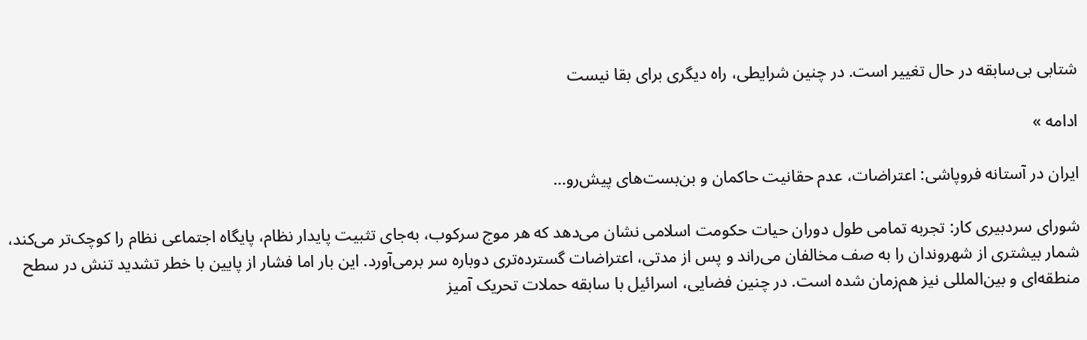شتابی بی‌سابقه در حال تغییر است. در چنین شرایطی، راه دیگری برای بقا نیست

ادامه »

ایران در آستانه فروپاشی: اعتراضات، عدم حقانیت حاکمان و بن‌بست‌های پیش‌رو…

شورای سردبیری کار: تجربه تمامی طول دوران حیات حکومت اسلامی نشان می‌دهد که هر موج سرکوب، به‌جای تثبیت پایدار نظام، پایگاه اجتماعی نظام را کوچک‌تر می‌کند، شمار بیشتری از شهروندان را به صف مخالفان می‌راند و پس از مدتی، اعتراضات گسترده‌تری دوباره سر برمی‌آورد. این بار اما فشار از پایین با خطر تشدید تنش در سطح منطقه‌ای و بین‌المللی نیز هم‌زمان شده است. در چنین فضایی، اسرائیل با سابقه حملات تحریک آمیز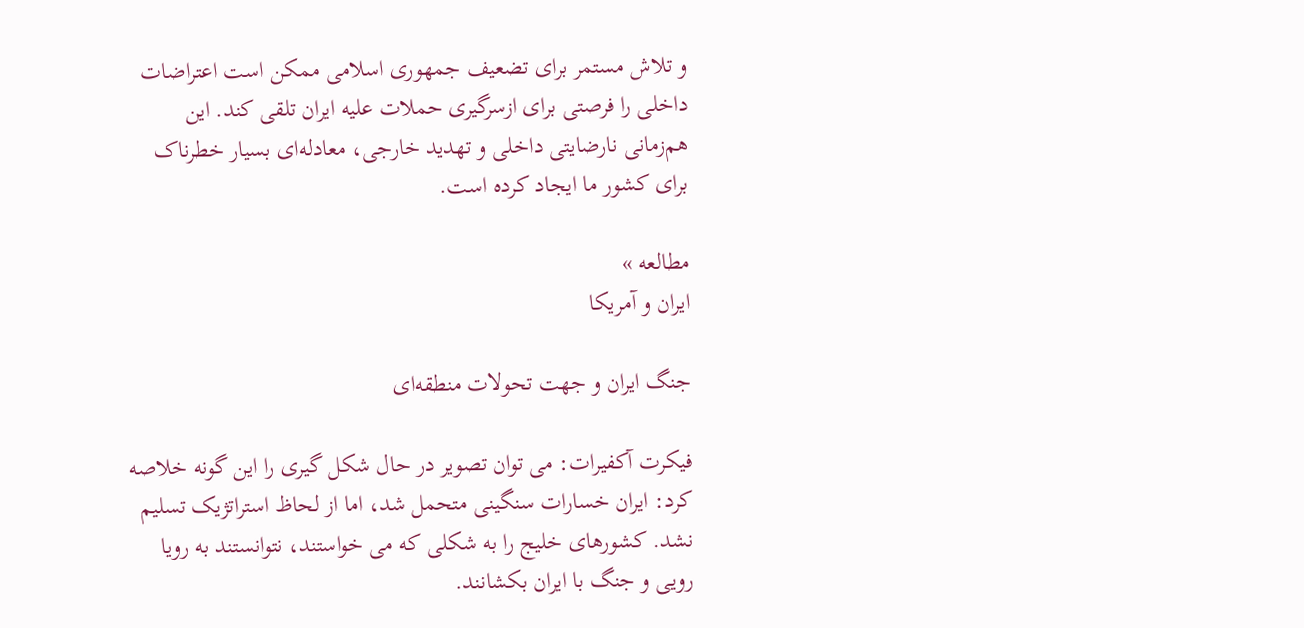و تلاش مستمر برای تضعیف جمهوری اسلامی ممکن است اعتراضات داخلی را فرصتی برای ازسرگیری حملات علیه ایران تلقی کند. این هم‌زمانی نارضایتی داخلی و تهدید خارجی، معادله‌ای بسیار خطرناک برای کشور ما ایجاد کرده است.

مطالعه »
ایران و آمریکا

جنگ ایران و جهت تحولات منطقه‌ای

فیکرت آکفیرات: می توان تصویر در حال شکل گیری را این گونه خلاصه کرد: ایران خسارات سنگینی متحمل شد، اما از لحاظ استراتژیک تسلیم نشد. کشورهای خلیج را به شکلی که می خواستند، نتوانستند به رویا رویی و جنگ با ایران بکشانند.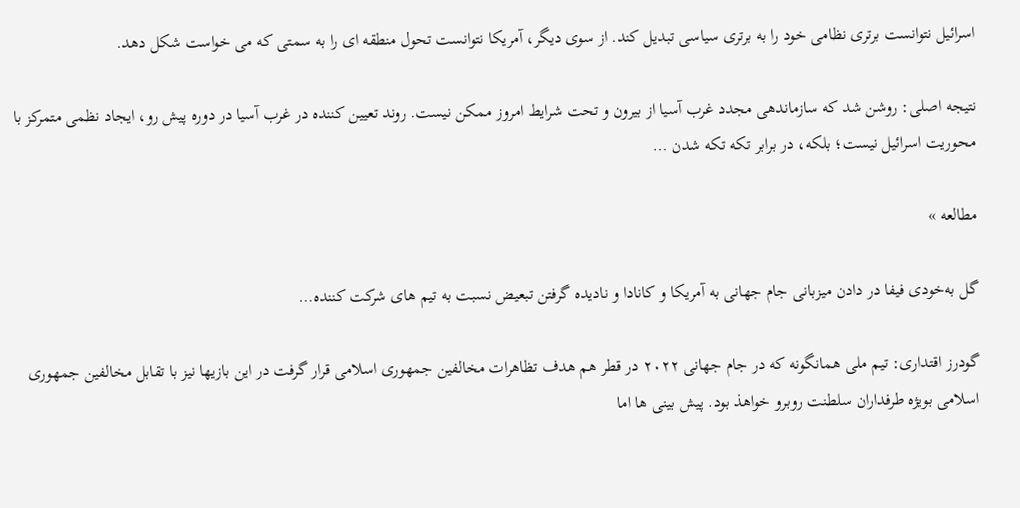اسرائیل نتوانست برتری نظامی خود را به برتری سیاسی تبدیل کند. از سوی دیگر، آمریکا نتوانست تحول منطقه ای را به سمتی که می خواست شکل دهد.

نتیجه اصلی: روشن شد که سازماندهی مجدد غرب آسیا از بیرون و تحت شرایط امروز ممکن نیست. روند تعیین کننده در غرب آسیا در دوره پیش رو، ایجاد نظمی متمرکز با محوریت اسرائیل نیست؛ بلکه، در برابر تکه تکه شدن …

مطالعه »

گل به‌خودی فیفا در دادن میزبانی جام جهانی به آمریکا و کانادا و نادیده گرفتن تبعیض نسبت به تیم های شرکت کننده…

گودرز اقتداری: تیم ملی همانگونه که در جام جهانی ۲۰۲۲ در قطر هم هدف تظاهرات مخالفین جمهوری اسلامی قرار گرفت در این بازیها نیز با تقابل مخالفین جمهوری اسلامی بویژه طرفداران سلطنت روبرو خواهذ بود. پیش بینی ها اما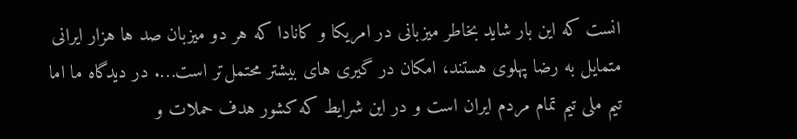انست که این بار شاید بخاطر میزبانی در امریکا و کانادا که هر دو میزبان صد ها هزار ایرانی متمایل به رضا پهلوی هستند، امکان در گیری های بیشتر محتمل‌تر است…. در دیدگاه ما اما تیم ملی تیم تمام مردم ایران است و در این شرایط که کشور هدف حملات و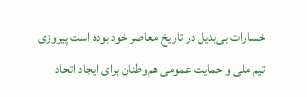خسارات بی‌بدیل در تاریخ معاصر خود بوده است پیروزی تیم ملی و حمایت عمومی هم‌وطنان برای ایجاد اتحاد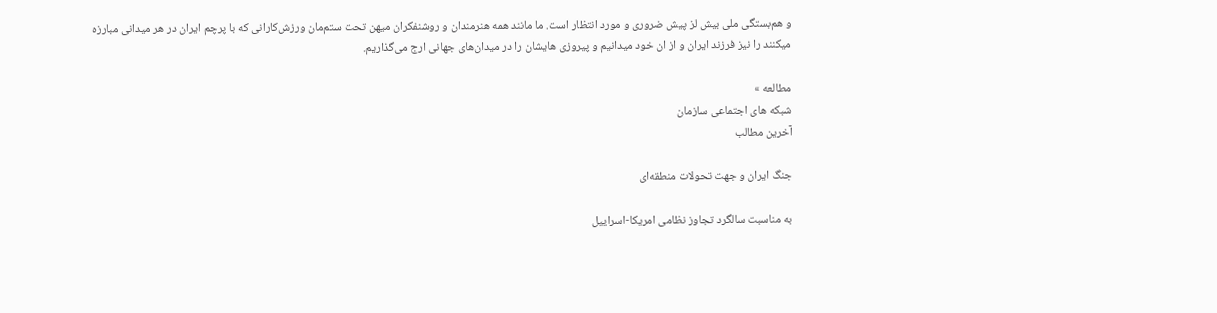و هم‌بستگی ملی بیش لز پیش ضروری و مورد انتظار است. ما مانند همه هنرمندان و روشنفکران میهن تحت ستم‌مان ورزش‌کارانی که با پرچم ایران در هر میدانی مبارزه میکنند را نیز فرزند ایران و از ان خود میدانیم و پیروزی هایشان را در میدان‌های جهانی ارج می‌گذاریم.

مطالعه »
شبکه های اجتماعی سازمان
آخرین مطالب

جنگ ایران و جهت تحولات منطقه‌ای

به مناسبت سالگرد تجاوز نظامی امریکا-اسراییل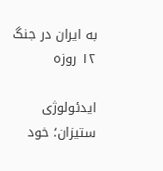به ایران در جنگ ۱۲ روزه

ایدئولوژی ستیزان؛ خود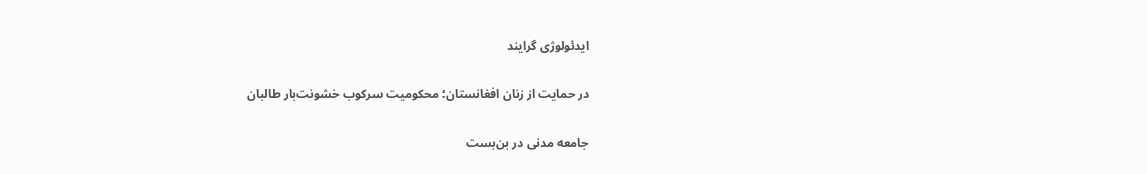ایدئولوژی گرایند

در حمایت از زنان افغانستان؛ محکومیت سرکوب خشونت‌بار طالبان

جامعه مدنی در بن‌بست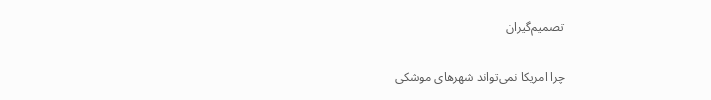تصمیم‌گیران

چرا امریکا نمی‌تواند شهرهای موشکی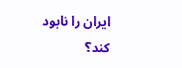ایران را نابود کند؟